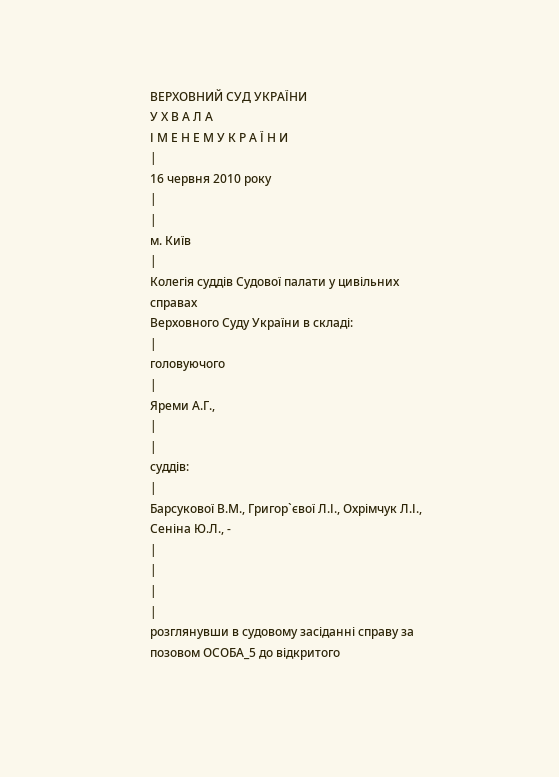ВЕРХОВНИЙ СУД УКРАЇНИ
У Х В А Л А
І М Е Н Е М У К Р А Ї Н И
|
16 червня 2010 року
|
|
м. Київ
|
Колегія суддів Судової палати у цивільних справах
Верховного Суду України в складі:
|
головуючого
|
Яреми А.Г.,
|
|
суддів:
|
Барсукової В.М., Григор`євої Л.І., Охрімчук Л.І., Сеніна Ю.Л., -
|
|
|
|
розглянувши в судовому засіданні справу за позовом ОСОБА_5 до відкритого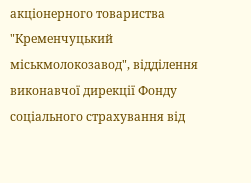акціонерного товариства "Кременчуцький міськмолокозавод", відділення виконавчої дирекції Фонду соціального страхування від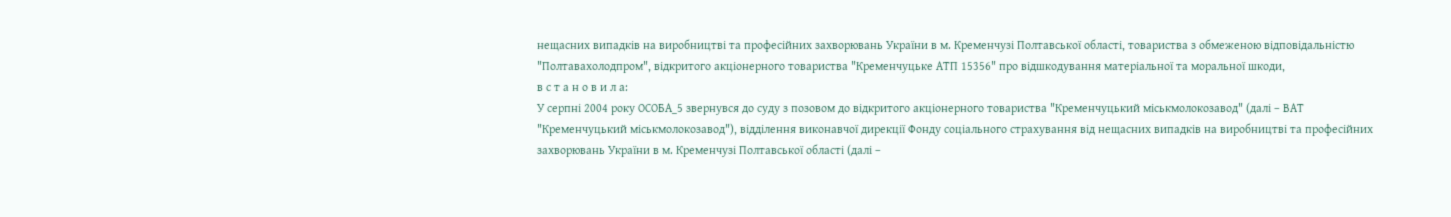нещасних випадків на виробництві та професійних захворювань України в м. Кременчузі Полтавської області, товариства з обмеженою відповідальністю "Полтавахолодпром", відкритого акціонерного товариства "Кременчуцьке АТП 15356" про відшкодування матеріальної та моральної шкоди,
в с т а н о в и л а:
У серпні 2004 року ОСОБА_5 звернувся до суду з позовом до відкритого акціонерного товариства "Кременчуцький міськмолокозавод" (далі – ВАТ "Кременчуцький міськмолокозавод"), відділення виконавчої дирекції Фонду соціального страхування від нещасних випадків на виробництві та професійних захворювань України в м. Кременчузі Полтавської області (далі –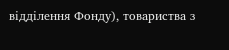відділення Фонду), товариства з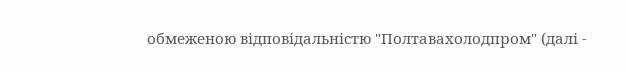обмеженою відповідальністю "Полтавахолодпром" (далі -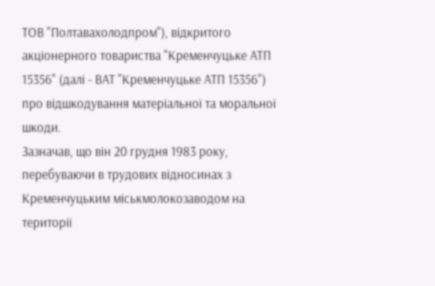ТОВ "Полтавахолодпром"), відкритого акціонерного товариства "Кременчуцьке АТП 15356" (далі - ВАТ "Кременчуцьке АТП 15356") про відшкодування матеріальної та моральної шкоди.
Зазначав, що він 20 грудня 1983 року, перебуваючи в трудових відносинах з Кременчуцьким міськмолокозаводом на території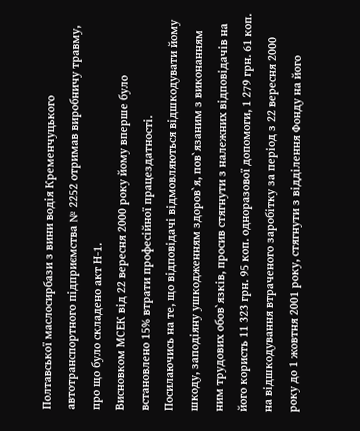Полтавської маслосирбази з вини водія Кременчуцького автотранспортного підприємства № 2252 отримав виробничу травму, про що було складено акт Н-1.
Висновком МСЕК від 22 вересня 2000 року йому вперше було встановлено 15% втрати професійної працездатності.
Посилаючись на те, що відповідачі відмовляються відшкодувати йому шкоду, заподіяну ушкодженням здоров`я, пов`язаним з виконанням ним трудових обов`язків, просив стягнути з належних відповідачів на його користь 11 323 грн. 95 коп. одноразової допомоги, 1 279 грн. 61 коп. на відшкодування втраченого заробітку за період з 22 вересня 2000 року до 1 жовтня 2001 року, стягнути з відділення Фонду на його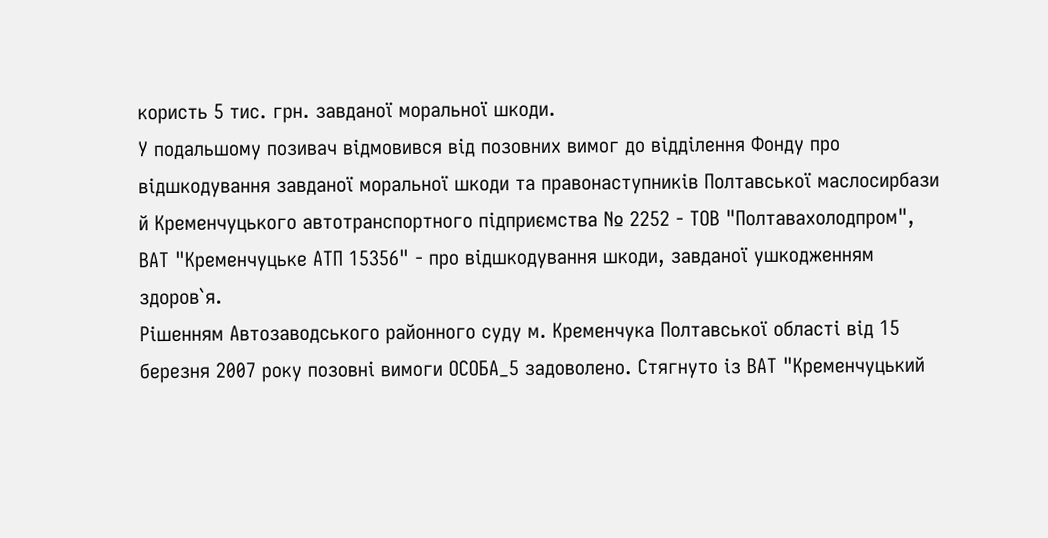користь 5 тис. грн. завданої моральної шкоди.
У подальшому позивач відмовився від позовних вимог до відділення Фонду про відшкодування завданої моральної шкоди та правонаступників Полтавської маслосирбази й Кременчуцького автотранспортного підприємства № 2252 - ТОВ "Полтавахолодпром", ВАТ "Кременчуцьке АТП 15356" - про відшкодування шкоди, завданої ушкодженням здоров`я.
Рішенням Автозаводського районного суду м. Кременчука Полтавської області від 15 березня 2007 року позовні вимоги ОСОБА_5 задоволено. Стягнуто із ВАТ "Кременчуцький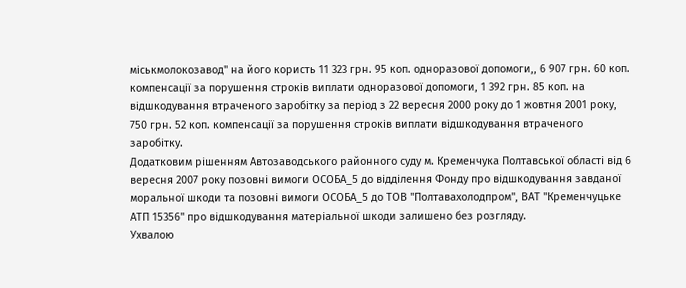міськмолокозавод" на його користь 11 323 грн. 95 коп. одноразової допомоги,, 6 907 грн. 60 коп. компенсації за порушення строків виплати одноразової допомоги, 1 392 грн. 85 коп. на відшкодування втраченого заробітку за період з 22 вересня 2000 року до 1 жовтня 2001 року, 750 грн. 52 коп. компенсації за порушення строків виплати відшкодування втраченого заробітку.
Додатковим рішенням Автозаводського районного суду м. Кременчука Полтавської області від 6 вересня 2007 року позовні вимоги ОСОБА_5 до відділення Фонду про відшкодування завданої моральної шкоди та позовні вимоги ОСОБА_5 до ТОВ "Полтавахолодпром", ВАТ "Кременчуцьке АТП 15356" про відшкодування матеріальної шкоди залишено без розгляду.
Ухвалою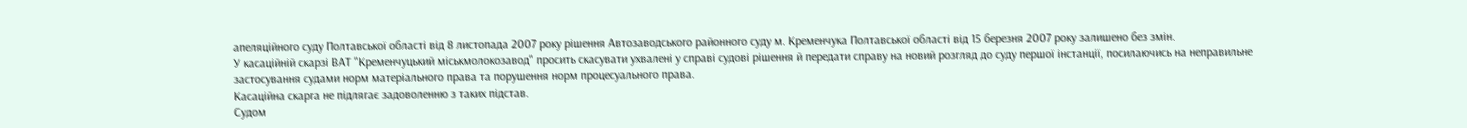апеляційного суду Полтавської області від 8 листопада 2007 року рішення Автозаводського районного суду м. Кременчука Полтавської області від 15 березня 2007 року залишено без змін.
У касаційній скарзі ВАТ "Кременчуцький міськмолокозавод" просить скасувати ухвалені у справі судові рішення й передати справу на новий розгляд до суду першої інстанції, посилаючись на неправильне застосування судами норм матеріального права та порушення норм процесуального права.
Касаційна скарга не підлягає задоволенню з таких підстав.
Судом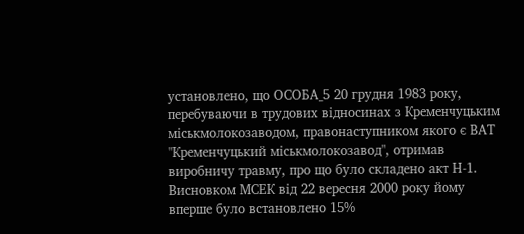установлено, що ОСОБА_5 20 грудня 1983 року, перебуваючи в трудових відносинах з Кременчуцьким міськмолокозаводом, правонаступником якого є ВАТ "Кременчуцький міськмолокозавод", отримав виробничу травму, про що було складено акт Н-1.
Висновком МСЕК від 22 вересня 2000 року йому вперше було встановлено 15%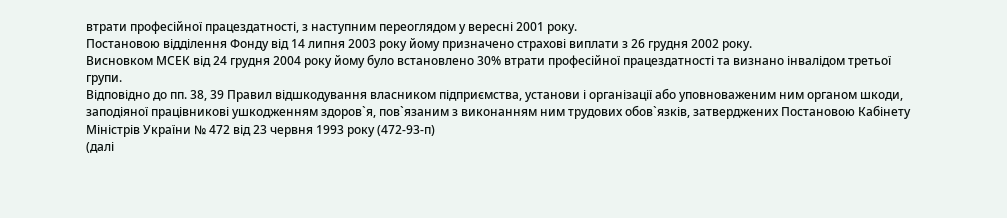втрати професійної працездатності, з наступним переоглядом у вересні 2001 року.
Постановою відділення Фонду від 14 липня 2003 року йому призначено страхові виплати з 26 грудня 2002 року.
Висновком МСЕК від 24 грудня 2004 року йому було встановлено 30% втрати професійної працездатності та визнано інвалідом третьої групи.
Відповідно до пп. 38, 39 Правил відшкодування власником підприємства, установи і організації або уповноваженим ним органом шкоди, заподіяної працівникові ушкодженням здоров`я, пов`язаним з виконанням ним трудових обов`язків, затверджених Постановою Кабінету Міністрів України № 472 від 23 червня 1993 року (472-93-п)
(далі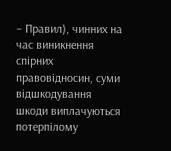– Правил), чинних на час виникнення спірних правовідносин, суми відшкодування шкоди виплачуються потерпілому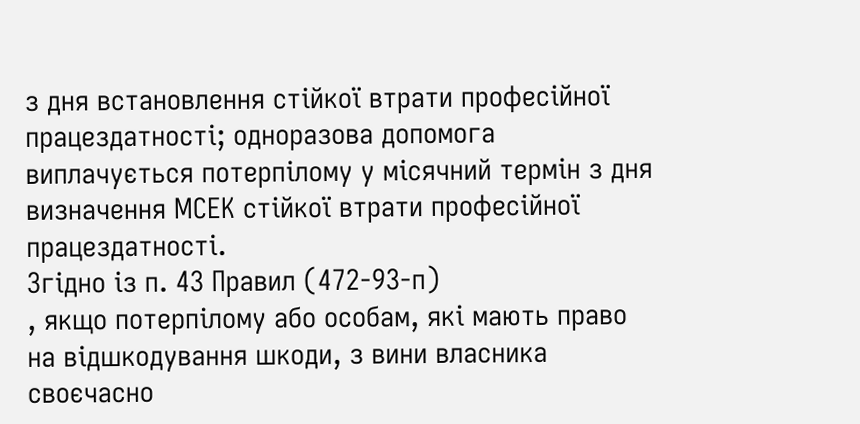з дня встановлення стійкої втрати професійної працездатності; одноразова допомога виплачується потерпілому у місячний термін з дня визначення МСЕК стійкої втрати професійної працездатності.
Згідно із п. 43 Правил (472-93-п)
, якщо потерпілому або особам, які мають право на відшкодування шкоди, з вини власника своєчасно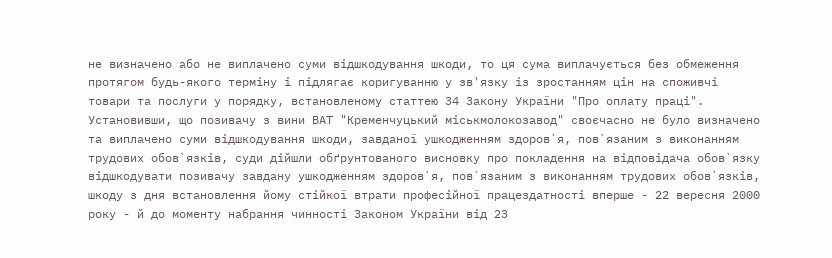не визначено або не виплачено суми відшкодування шкоди, то ця сума виплачується без обмеження протягом будь-якого терміну і підлягає коригуванню у зв'язку із зростанням цін на споживчі товари та послуги у порядку, встановленому статтею 34 Закону України "Про оплату праці".
Установивши, що позивачу з вини ВАТ "Кременчуцький міськмолокозавод" своєчасно не було визначено та виплачено суми відшкодування шкоди, завданої ушкодженням здоров`я, пов`язаним з виконанням трудових обов`язків, суди дійшли обґрунтованого висновку про покладення на відповідача обов`язку відшкодувати позивачу завдану ушкодженням здоров`я, пов`язаним з виконанням трудових обов`язків, шкоду з дня встановлення йому стійкої втрати професійної працездатності вперше - 22 вересня 2000 року - й до моменту набрання чинності Законом України від 23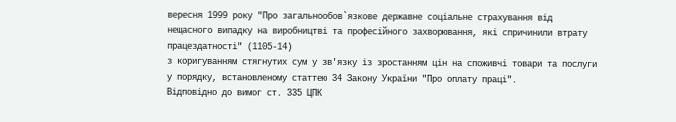вересня 1999 року "Про загальнообов`язкове державне соціальне страхування від нещасного випадку на виробництві та професійного захворювання, які спричинили втрату працездатності" (1105-14)
з коригуванням стягнутих сум у зв'язку із зростанням цін на споживчі товари та послуги у порядку, встановленому статтею 34 Закону України "Про оплату праці".
Відповідно до вимог ст. 335 ЦПК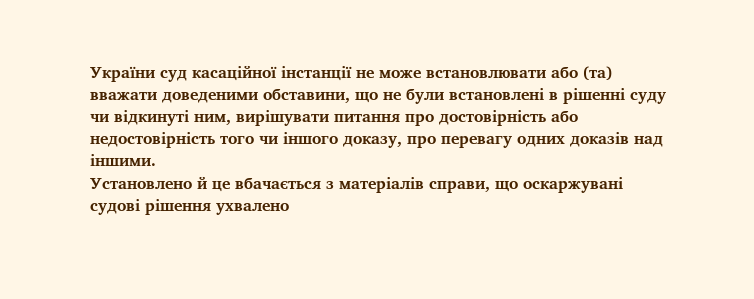України суд касаційної інстанції не може встановлювати або (та) вважати доведеними обставини, що не були встановлені в рішенні суду чи відкинуті ним, вирішувати питання про достовірність або недостовірність того чи іншого доказу, про перевагу одних доказів над іншими.
Установлено й це вбачається з матеріалів справи, що оскаржувані судові рішення ухвалено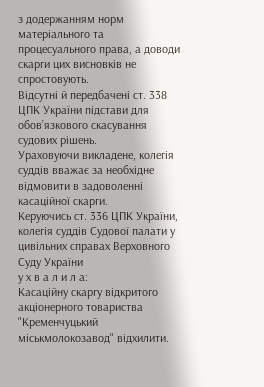з додержанням норм матеріального та процесуального права, а доводи скарги цих висновків не спростовують.
Відсутні й передбачені ст. 338 ЦПК України підстави для обов’язкового скасування судових рішень.
Ураховуючи викладене, колегія суддів вважає за необхідне відмовити в задоволенні касаційної скарги.
Керуючись ст. 336 ЦПК України, колегія суддів Судової палати у цивільних справах Верховного Суду України
у х в а л и л а:
Касаційну скаргу відкритого акціонерного товариства "Кременчуцький міськмолокозавод" відхилити.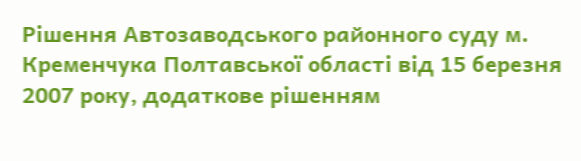Рішення Автозаводського районного суду м. Кременчука Полтавської області від 15 березня 2007 року, додаткове рішенням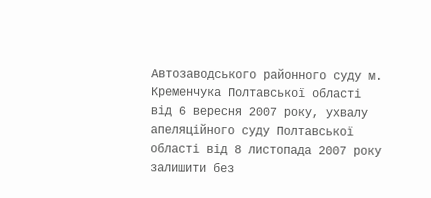Автозаводського районного суду м. Кременчука Полтавської області від 6 вересня 2007 року, ухвалу апеляційного суду Полтавської області від 8 листопада 2007 року залишити без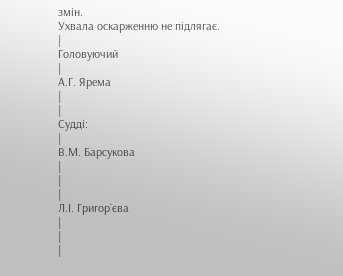змін.
Ухвала оскарженню не підлягає.
|
Головуючий
|
А.Г. Ярема
|
|
Судді:
|
В.М. Барсукова
|
|
|
Л.І. Григор`єва
|
|
|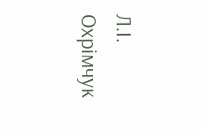Л.І. Охрімчук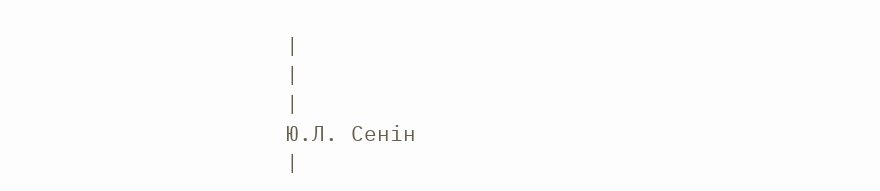|
|
|
Ю.Л. Сенін
|